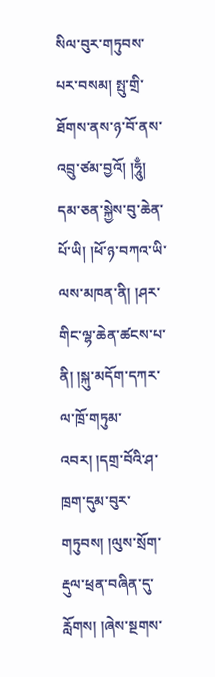སིལ་བུར་གཏུབས་པར་བསམ། སྤུ་གྲི་ཐོགས་ནས་ཉ་བོ་ནས་འབྲུ་ཙམ་བྱའོ། །ཧཱུྃ། དམ་ཅན་སྐྱེས་བུ་ཆེན་པོ་ཡི། །ཕོ་ཉ་བཀའ་ཡི་ལས་མཁན་ནི། །ཤར་གིང་ལྷ་ཆེན་ཚངས་པ་ནི། །སྐུ་མདོག་དཀར་ལ་ཁྲོ་གཏུམ་འབར། །དགྲ་བོའི་ཤ་ཁྲག་དུམ་བུར་གཏུབས། །ལུས་སྲོག་རྡུལ་ཕྲན་བཞིན་དུ་རློགས། །ཞེས་སྔགས་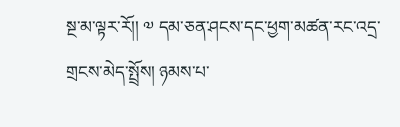སྔ་མ་ལྟར་རོ།། ༧ དམ་ཅན་ཤངས་དང་ཕྱག་མཚན་རང་འདྲ་གྲངས་མེད་སྤྲོས། ཉམས་པ་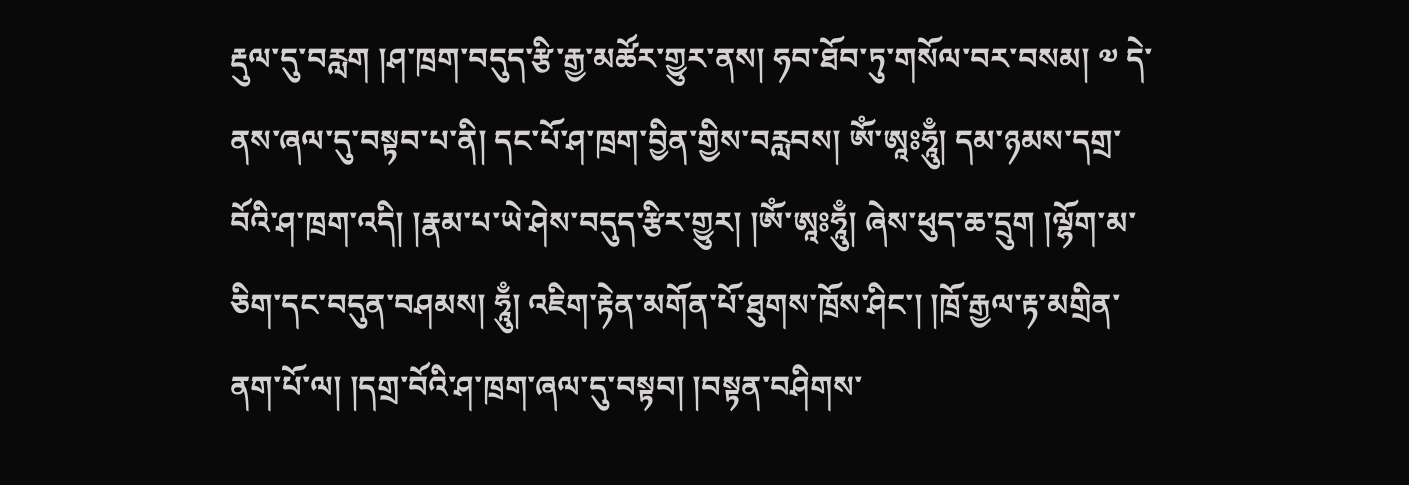རྡུལ་དུ་བརླག །ཤ་ཁྲག་བདུད་རྩི་རྒྱ་མཚོར་གྱུར་ནས། ཧབ་ཐོབ་ཏུ་གསོལ་བར་བསམ། ༧ དེ་ནས་ཞལ་དུ་བསྟབ་པ་ནི། དང་པོ་ཤ་ཁྲག་བྱིན་གྱིས་བརླབས། ཨོཾ་ཨཱཿཧཱུྃ། དམ་ཉམས་དགྲ་བོའི་ཤ་ཁྲག་འདི། །རྣམ་པ་ཡེ་ཤེས་བདུད་རྩིར་གྱུར། །ཨོཾ་ཨཱཿཧཱུྃ། ཞེས་ཕུད་ཆ་དྲུག །ལྷོག་མ་ཅིག་དང་བདུན་བཤམས། ཧཱུྃ། འཇིག་རྟེན་མགོན་པོ་ཐུགས་ཁྲོས་ཤིང་། །ཁྲོ་རྒྱལ་རྟ་མགྲིན་ནག་པོ་ལ། །དགྲ་བོའི་ཤ་ཁྲག་ཞལ་དུ་བསྟབ། །བསྟན་བཤིགས་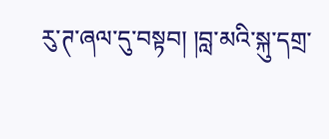རུ་ཊ་ཞལ་དུ་བསྟབ། །བླ་མའི་སྐུ་དགྲ་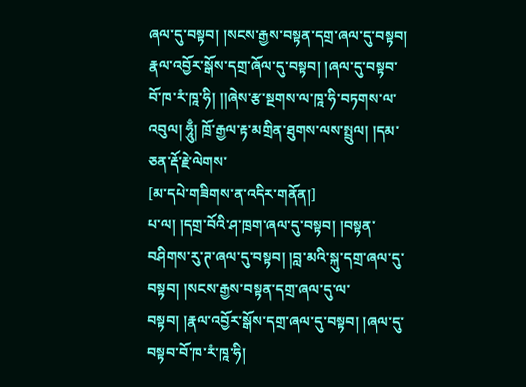ཞལ་དུ་བསྟབ། །སངས་རྒྱས་བསྟན་དགྲ་ཞལ་དུ་བསྟབ། རྣལ་འབྱོར་སྒོས་དགྲ་ཞོལ་དུ་བསྟབ། །ཞལ་དུ་བསྟབ་བོ་ཁ་རཾ་ཁཱ་ཧི། །།ཞེས་རྩ་སྔགས་ལ་ཁཱ་ཧི་བཏགས་ལ་འབུལ། ཧཱུྃ། ཁྲོ་རྒྱལ་རྟ་མགྲིན་ཐུགས་ལས་སྤྲུལ། །དམ་ཅན་རྡོ་རྗེ་ལེགས་
[མ་དཔེ་གཟིགས་ན་འདིར་གནོན།]
པ་ལ། །དགྲ་བོའི་ཤ་ཁྲག་ཞལ་དུ་བསྟབ། །བསྟན་བཤིགས་རུ་ཊ་ཞལ་དུ་བསྟབ། །བླ་མའི་སྐུ་དགྲ་ཞལ་དུ་བསྟབ། །སངས་རྒྱས་བསྟན་དགྲ་ཞལ་དུ་ལ་བསྟབ། །རྣལ་འབྱོར་སྒོས་དགྲ་ཞལ་དུ་བསྟབ། །ཞལ་དུ་བསྟབ་བོ་ཁ་རཾ་ཁཱ་ཧི།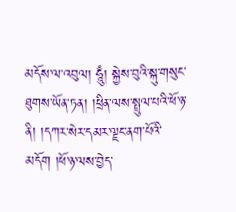མདོས་ལ་འབུལ། ཧཱུྃ། སྐྱེས་བུའི་སྐུ་གསུང་ཐུགས་ཡོན་ཏན། །ཕྲིན་ལས་སྤྲུལ་པའི་ཕོ་ཉ་ནི། །དཀར་སེར་དམར་ལྗང་ནག་པོའི་མདོག །ཕོ་ཉ་ལས་བྱེད་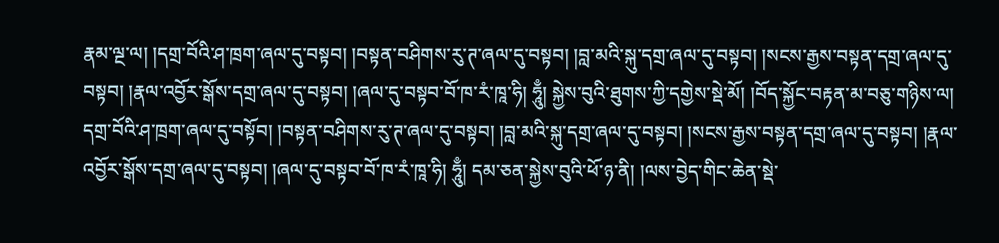རྣམ་ལྔ་ལ། །དགྲ་བོའི་ཤ་ཁྲག་ཞལ་དུ་བསྟབ། །བསྟན་བཤིགས་རུ་ཊ་ཞལ་དུ་བསྟབ། །བླ་མའི་སྐུ་དགྲ་ཞལ་དུ་བསྟབ། །སངས་རྒྱས་བསྟན་དགྲ་ཞལ་དུ་བསྟབ། །རྣལ་འབྱོར་སྒོས་དགྲ་ཞལ་དུ་བསྟབ། །ཞལ་དུ་བསྟབ་བོ་ཁ་རཾ་ཁཱ་ཧི། ཧཱུྃ། སྐྱེས་བུའི་ཐུགས་ཀྱི་དགྱེས་སྡེ་མོ། །བོད་སྐྱོང་བརྟན་མ་བཅུ་གཉིས་ལ། དགྲ་བོའི་ཤ་ཁྲག་ཞལ་དུ་བསྟོབ། །བསྟན་བཤིགས་རུ་ཊ་ཞལ་དུ་བསྟབ། །བླ་མའི་སྐུ་དགྲ་ཞལ་དུ་བསྟབ། །སངས་རྒྱས་བསྟན་དགྲ་ཞལ་དུ་བསྟབ། །རྣལ་འབྱོར་སྒོས་དགྲ་ཞལ་དུ་བསྟབ། །ཞལ་དུ་བསྟབ་བོ་ཁ་རཾ་ཁཱ་ཧི། ཧཱུྃ། དམ་ཅན་སྐྱེས་བུའི་ཕོ་ཉ་ནི། །ལས་བྱེད་གིང་ཆེན་སྡེ་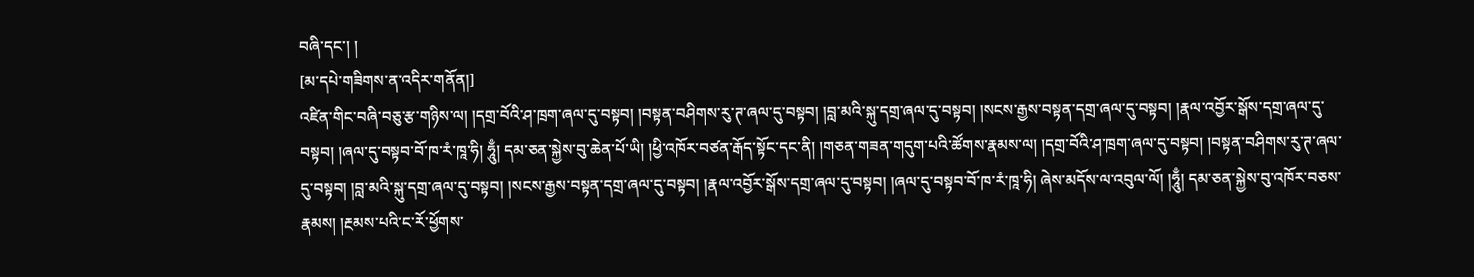བཞི་དང་། །
[མ་དཔེ་གཟིགས་ན་འདིར་གནོན།]
འཛིན་གིང་བཞི་བཅུ་རྩ་གཉིས་ལ། །དགྲ་བོའི་ཤ་ཁྲག་ཞལ་དུ་བསྟབ། །བསྟན་བཤིགས་རུ་ཊ་ཞལ་དུ་བསྟབ། །བླ་མའི་སྐུ་དགྲ་ཞལ་དུ་བསྟབ། །སངས་རྒྱས་བསྟན་དགྲ་ཞལ་དུ་བསྟབ། །རྣལ་འབྱོར་སྒོས་དགྲ་ཞལ་དུ་བསྟབ། །ཞལ་དུ་བསྟབ་བོ་ཁ་རཾ་ཁཱ་ཧི། ཧཱུྃ། དམ་ཅན་སྐྱེས་བུ་ཆེན་པོ་ཡི། །ཕྱི་འཁོར་བཙན་རྒོད་སྟོང་དང་ནི། །གཅན་གཟན་གདུག་པའི་ཚོགས་རྣམས་ལ། །དགྲ་བོའི་ཤ་ཁྲག་ཞལ་དུ་བསྟབ། །བསྟན་བཤིགས་རུ་ཊ་ཞལ་དུ་བསྟབ། །བླ་མའི་སྐུ་དགྲ་ཞལ་དུ་བསྟབ། །སངས་རྒྱས་བསྟན་དགྲ་ཞལ་དུ་བསྟབ། །རྣལ་འབྱོར་སྒོས་དགྲ་ཞལ་དུ་བསྟབ། །ཞལ་དུ་བསྟབ་བོ་ཁ་རཾ་ཁཱ་ཧི། ཞེས་མདོས་ལ་འབུལ་ལོ། །ཧཱུྃ། དམ་ཅན་སྐྱེས་བུ་འཁོར་བཅས་རྣམས། །རྔམས་པའི་ང་རོ་ཕྱོགས་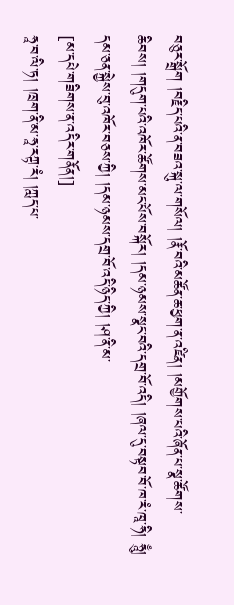བཅུར་སྒྲོག །བརྗིད་པའི་ན་བཟའ་སྐུ་ལ་གསོལ། །རྣོ་བའི་མཚོན་ཆ་ཕྱག་ན་འཛིན། །མགྱོགས་པའི་ཞོན་པ་སྣ་ཚོགས་ཆིབས། །གདུག་པའི་འཁོར་ཚོགས་མང་པོས་བསྐོར། །དམ་ཉམས་སྣང་བའི་དགྲ་བོ་འདི། །ཞལ་དུ་བསྟབ་བོ་ཁ་རཾ་ཁཱ་ཧི། ཧཱུྃ། དམ་ཅན་སྐྱེས་བུ་འཁོར་བཅས་ཀྱི། །དམ་ཉམས་དགྲ་བོ་འདི་ཉིད་ཀྱི། །ཤ་ནི་མ་
[མ་དཔེ་གཟིགས་ན་འདིར་གནོན།]
ཧཱ་བ་ལི་ཏ། །ཁྲག་ནི་མ་ཧཱ་རཀྟ་རཾ། །ཀླད་པ་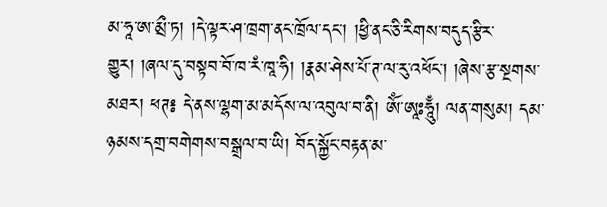མ་ཧཱ་ཨ་མྲྀ་ཏ། །དེ་ལྟར་ཤ་ཁྲག་ནང་ཁྲོལ་དང་། །ཕྱི་ནང་ཅི་རིགས་བདུད་རྩིར་གྱུར། །ཞལ་དུ་བསྟབ་བོ་ཁ་རཾ་ཁཱ་ཧི། །རྣམ་ཤེས་པོ་ཊ་ལ་རུ་འཕོང་། །ཞེས་རྩ་སྔགས་མཐར། ཕཊ༔ དེ་ནས་ལྷག་མ་མདོས་ལ་འབུལ་བ་ནི། ཨོཾ་ཨཱཿཧཱུྃ། ལན་གསུམ། དམ་ཉམས་དགྲ་བགེགས་བསྒྲལ་བ་ཡི། བོད་སྐྱོང་བརྟན་མ་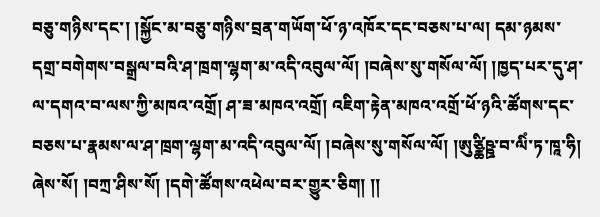བཅུ་གཉིས་དང་། །སྐྱོང་མ་བཅུ་གཉིས་བྲན་གཡོག་ཕོ་ཉ་འཁོར་དང་བཅས་པ་ལ། དམ་ཉམས་དགྲ་བགེགས་བསྒྲལ་བའི་ཤ་ཁྲག་ལྷག་མ་འདི་འབུལ་ལོ། །བཞེས་སུ་གསོལ་ལོ། །ཁྱད་པར་དུ་ཤ་ལ་དགའ་བ་ལས་ཀྱི་མཁའ་འགྲོ། ཤ་ཟ་མཁའ་འགྲོ། འཇིག་རྟེན་མཁའ་འགྲོ་ཕོ་ཉའི་ཚོགས་དང་བཅས་པ་རྣམས་ལ་ཤ་ཁྲག་ལྷག་མ་འདི་འབུལ་ལོ། །བཞེས་སུ་གསོལ་ལོ། །ཨུཙྪིཥྛ་བ་ལིཾ་ཏ་ཁཱ་ཧི། ཞེས་སོ། །བཀྲ་ཤིས་སོ། །དགེ་ཚོགས་འཕེལ་བར་གྱུར་ཅིག། །།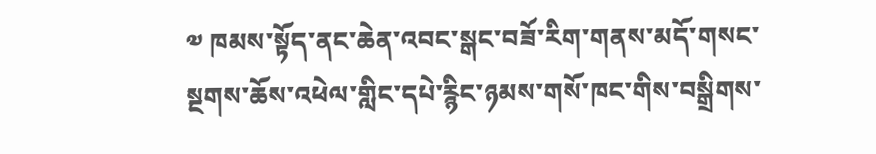༧ ཁམས་སྟོད་ནང་ཆེན་འབང་སྒང་བཟོ་རིག་གནས་མདོ་གསང་སྔགས་ཆོས་འཕེལ་གླིང་དཔེ་རྙིང་ཉམས་གསོ་ཁང་གིས་བསྒྲིགས་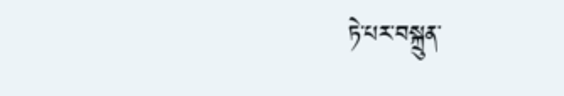ཏེ་པར་བསྐྲུན་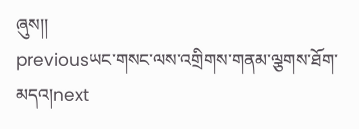ཞུས།།
previousཡང་གསང་ལས་འགྲིགས་གནམ་ལྕགས་ཐོག་མདའ།next